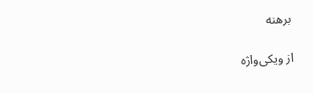برهنه

از ویکی‌واژه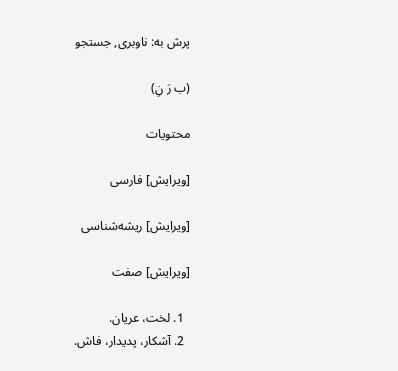پرش به: ناوبری, جستجو

(ب رَ نِ)

محتویات

[ویرایش] فارسی

[ویرایش] ریشه‌شناسی

[ویرایش] صفت

  1. لخت، عریان.
  2. آشکار، پدیدار، فاش.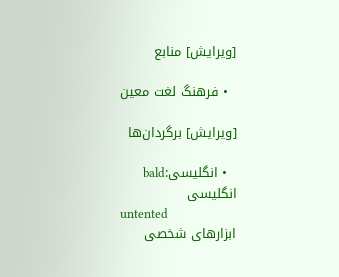[ویرایش] منابع

  • فرهنگ لغت معین

[ویرایش] برگردان‌ها

  • انگلیسی:bald
انگلیسی
untented
ابزارهای شخصی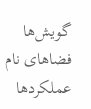گویش‌ها
فضاهای نام
عملکردها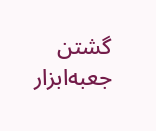گشتن
جعبه‌ابزار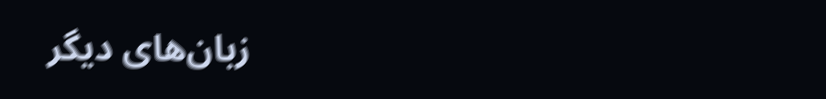زبان‌های دیگر